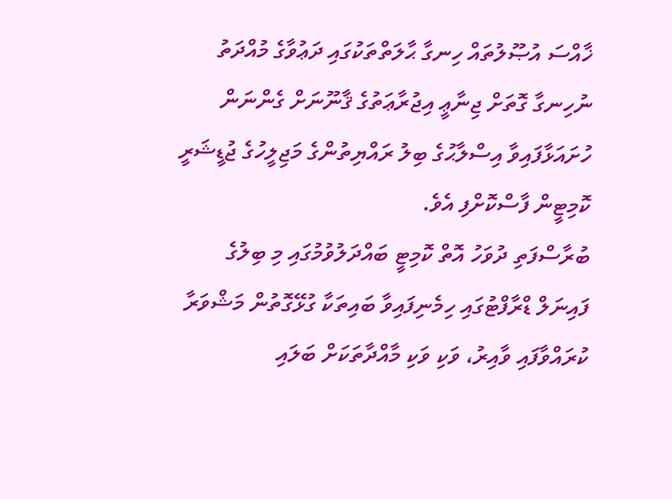ޚާއްސަ އުޞޫލުތައް ހިނގާ ޙާލަތްތަކުގައި ދަޢުވާގެ މުއްދަތު ނުހިނގާ ގޮތަށް ޖިނާޢީ އިޖުރާޢަތުގެ ޤާނޫނަށް ގެންނަން ހުށައަޅާފައިވާ އިސްލާޙުގެ ބިލު ރައްޔިތުންގެ މަޖިލީހުގެ ޖުޑީޝަރީ ކޮމިޓީން ފާސްކޮށްފި އެވެ.
ބުރާސްފަތި ދުވަހު އޮތް ކޮމިޓީ ބައްދަލުވުމުގައި މި ބިލުގެ ފައިނަލް ޑްރާފްޓުގައި ހިމެނިފައިވާ ބައިތަކާ ގުޅޭގޮތުން މަޝްވަރާ ކުރައްވާފައި ވާއިރު، ވަކި ވަކި މާއްދާތަކަށް ބަލައި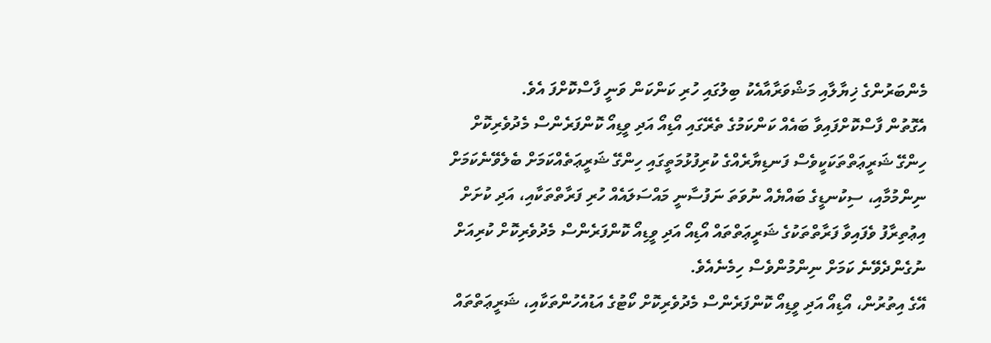މެންބަރުންގެ ޚިޔާލާއި މަޝްވަރާއާއެކު ބިލުގައި ހުރި ކަންކަން ވަނީ ފާސްކޮށްފަ އެވެ.
އެގޮތުން ފާސްކޮށްފައިވާ ބައެއް ކަންކަމުގެ ތެރޭގައި އޯޑިއޯ އަދި ވީޑިއޯ ކޮންފަރެންސް މެދުވެރިކޮށް ހިންގޭ ޝަރީޢަތްތަކަކީވެސް ފަނޑިޔާރެއްގެ ކުރިފުޅުމަތީގައި ހިންގޭ ޝަރީޢަތެއްކަމަށް ބެލެވޭނެކަމަށް ނިންމުމާއި، ސިކުނޑީގެ ބައްޔެއް ނުވަތަ ނަފުސާނީ މައްސަލައެއް ހުރި ފަރާތްތަކާއި، އަދި ކުށަށް އިޢުތިރާފު ވެފައިވާ ފަރާތްތަކުގެ ޝަރީޢަތްތައް އޯޑިއޯ އަދި ވީޑިއޯ ކޮންފަރެންސް މެދުވެރިކޮށް ކުރިއަށް ނުގެންދެވޭނެ ކަމަށް ނިންމުންވެސް ހިމެނެއެވެ.
އޭގެ އިތުރުން، އޯޑިއޯ އަދި ވީޑިއޯ ކޮންފަރެންސް މެދުވެރިކޮށް ކޯޓުގެ އަޑުއެހުންތަކާއި، ޝަރީޢަތްތައް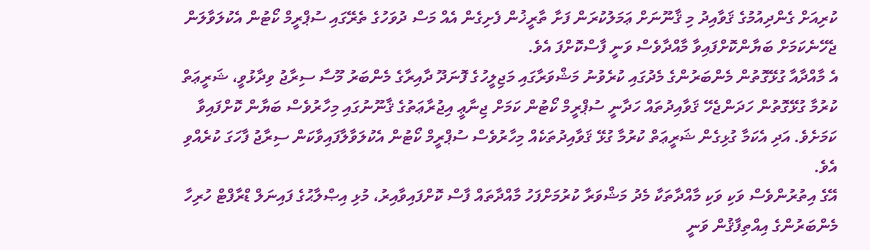ކުރިއަށް ގެންދިއުމުގެ ޤަވާއިދު މި ޤާނޫނަށް ޢަމަލުކުރަން ފަށާ ތާރީޚުން ފެށިގެން އެއް މަސް ދުވަހުގެ ތެރޭގައި ސުޕްރީމް ކޯޓުން އެކުލަވާލަން ޖެހޭނެކަމަށް ބަޔާންކޮށްފައިވާ މާއްދާވެސް ވަނީ ފާސްކޮށްފަ އެވެ.
އެ މާއްދާއާ ގުޅޭގޮތުން މެންބަރުންގެ މެދުގައި ކުރެވުނު މަޝްވަރާގައި މަޖިލީހުގެ ފޮނަދޫ ދާއިރާގެ މެންބަރު މޫސާ ސިރާޖު ވިދާޅުވީ، ޝަރީޢަތް ކުރުމާ ގުޅޭގޮތުން ހަދަންޖެހޭ ޤަވާއިދުތައް ހަދާނީ ސުޕްރީމް ކޯޓުން ކަމަށް ޖިނާޢީ އިޖުރާޢަތުގެ ޤާނޫނުގައި މިހާރުވެސް ބަޔާން ކޮށްފައިވާ ކަމަށެވެ. އަދި އެކަމާ ގުޅިގެން ޝަރީޢަތް ކުރުމާ ގުޅޭ ޤަވާއިދުތަކެއް މިހާރުވެސް ސުޕްރީމް ކޯޓުން އެކުލަވާލާފައިވާކަން ސިރާޖު ފާހަގަ ކުރެއްވި އެވެ.
އޭގެ އިތުރުންވެސް ވަކި ވަކި މާއްދާތަކާ މެދު މަޝްވަރާ ކުރުމަށްފަހު މާއްދާތައް ފާސް ކޮށްފައިވާއިރު، މުޅި އިޞްލާޙުގެ ފައިނަލް ޑްރާފްޓް ހުރިހާ މެންބަރުންގެ އިއްތިފާޤުން ވަނީ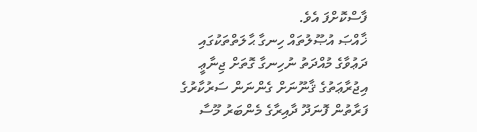ފާސްކޮށްފަ އެވެ.
ޚާއްޞަ އުޞޫލުތައް ހިނގާ ޙާލަތްތަކުގައި ދަޢުވާގެ މުއްދަތު ނުހިނގާ ގޮތަށް ޖިނާޢީ އިޖުރާޢަތުގެ ޤާނޫނަށް ގެންނަން ސަރުކާރުގެ ފަރާތުން ފޮނަދޫ ދާއިރާގެ މެންބަރު މޫސާ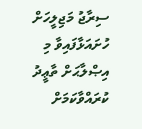ސިރާޖު މަޖިލީހަށް ހުށައަޅާފައިވާ މި އިޞްލާޙަށް ތާޢީދު ކުރައްވާކަމަށް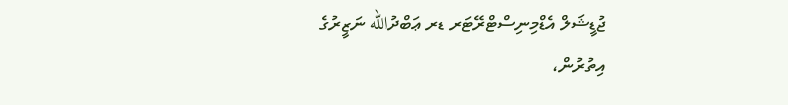ޖުޑީޝަލް އެޑްމިނިސްޓްރޭޓަރ ޑރ ޢަބްދުالله ނަޒީރުގެ އިތުރުން،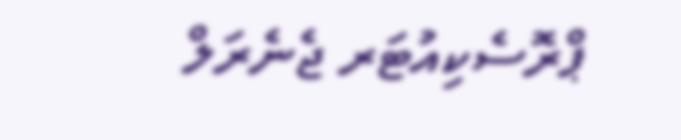ޕްރޮސެކިއުޓަރ ޖެނެރަލް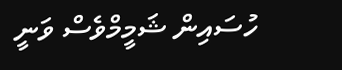ހުސައިން ޝަމީމްވެސް ވަނީ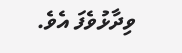ވިދާޅުވެފަ އެވެ.